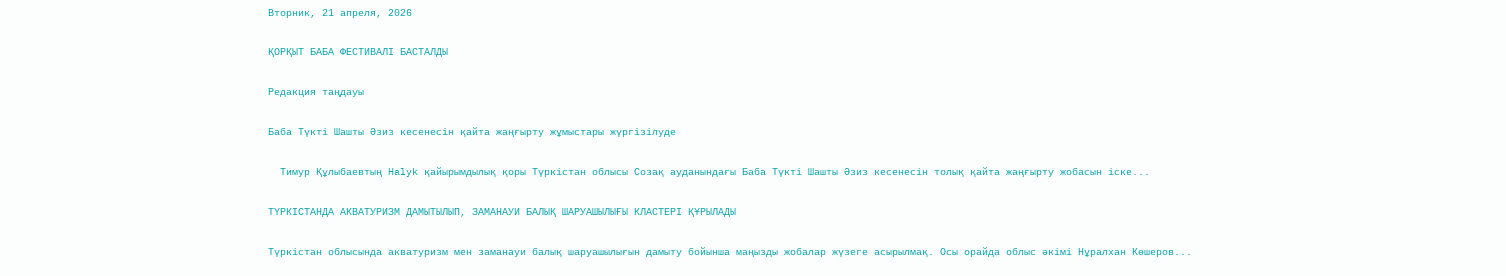Вторник, 21 апреля, 2026

ҚОРҚЫТ БАБА ФЕСТИВАЛІ БАСТАЛДЫ

Редакция таңдауы

Баба Түкті Шашты Әзиз кесенесін қайта жаңғырту жұмыстары жүргізілуде

  Тимур Құлыбаевтың Halyk қайырымдылық қоры Түркістан облысы Созақ ауданындағы Баба Түкті Шашты Әзиз кесенесін толық қайта жаңғырту жобасын іске...

ТҮРКІСТАНДА АКВАТУРИЗМ ДАМЫТЫЛЫП, ЗАМАНАУИ БАЛЫҚ ШАРУАШЫЛЫҒЫ КЛАСТЕРІ ҚҰРЫЛАДЫ

Түркістан облысында акватуризм мен заманауи балық шаруашылығын дамыту бойынша маңызды жобалар жүзеге асырылмақ. Осы орайда облыс әкімі Нұралхан Көшеров...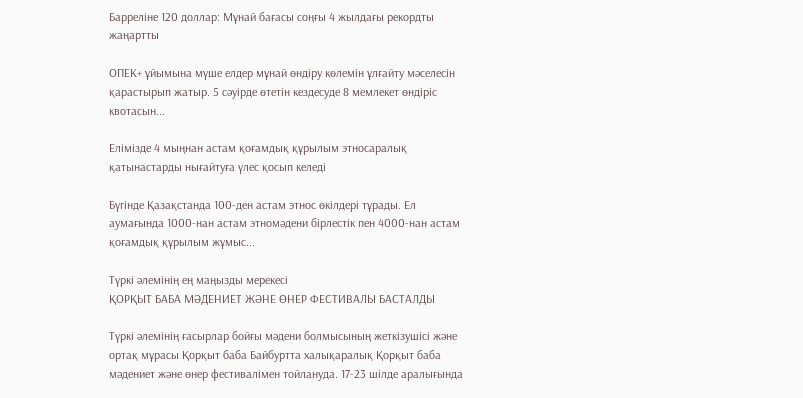Барреліне 120 доллар: Мұнай бағасы соңғы 4 жылдағы рекордты жаңартты

ОПЕК+ ұйымына мүше елдер мұнай өндіру көлемін ұлғайту мәселесін қарастырып жатыр. 5 сәуірде өтетін кездесуде 8 мемлекет өндіріс квотасын...

Елімізде 4 мыңнан астам қоғамдық құрылым этносаралық қатынастарды нығайтуға үлес қосып келеді

Бүгінде Қазақстанда 100-ден астам этнос өкілдері тұрады. Ел аумағында 1000-нан астам этномәдени бірлестік пен 4000-нан астам қоғамдық құрылым жұмыс...

Түркі әлемінің ең маңызды мерекесі
ҚОРҚЫТ БАБА МӘДЕНИЕТ ЖӘНЕ ӨНЕР ФЕСТИВАЛЫ БАСТАЛДЫ

Түркі әлемінің ғасырлар бойғы мәдени болмысының жеткізушісі және ортақ мұрасы Қорқыт баба Байбуртта халықаралық Қорқыт баба мәдениет және өнер фестивалімен тойлануда. 17-23 шілде аралығында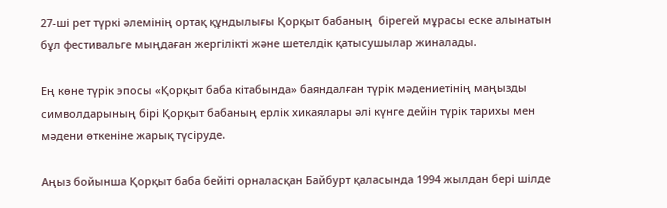27-ші рет түркі әлемінің ортақ құндылығы Қорқыт бабаның  бірегей мұрасы еске алынатын бұл фестивальге мыңдаған жергілікті және шетелдік қатысушылар жиналады.

Ең көне түрік эпосы «Қорқыт баба кітабында» баяндалған түрік мәдениетінің маңызды символдарының бірі Қорқыт бабаның ерлік хикаялары әлі күнге дейін түрік тарихы мен мәдени өткеніне жарық түсіруде.

Аңыз бойынша Қорқыт баба бейіті орналасқан Байбурт қаласында 1994 жылдан бері шілде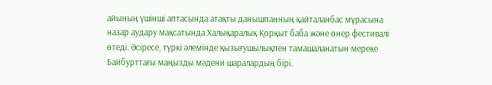айының үшінші аптасында атақты данышпанның қайталанбас мұрасына назар аудару мақсатында Халықаралық Қорқыт баба және өнер фестивалі өтеді. Әсіресе, түркі әлемінде қызығушылықпен тамашаланатын мереке Байбурттағы маңызды мәдени шаралардың бірі.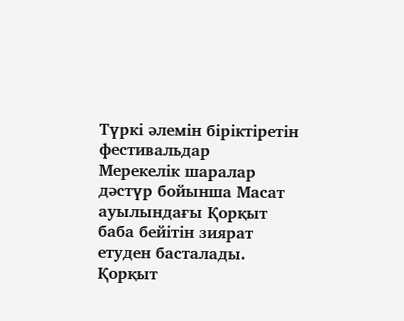Түркі әлемін біріктіретін фестивальдар
Мерекелік шаралар дәстүр бойынша Масат ауылындағы Қорқыт баба бейітін зиярат етуден басталады. Қорқыт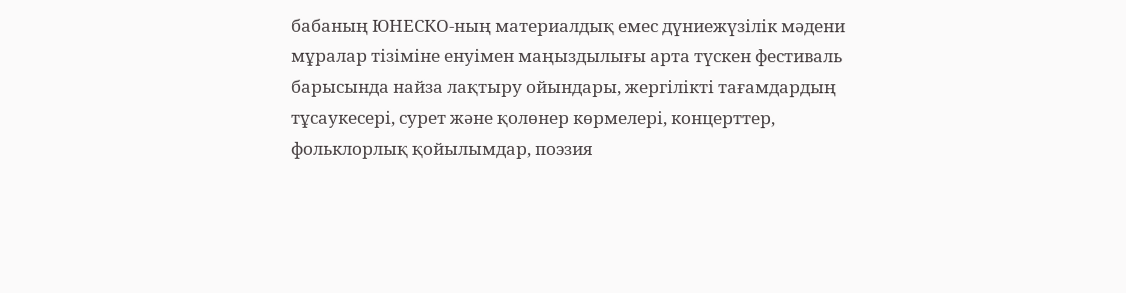бабаның ЮНЕСКО-ның материалдық емес дүниежүзілік мәдени мұралар тізіміне енуімен маңыздылығы арта түскен фестиваль барысында найза лақтыру ойындары, жергілікті тағамдардың тұсаукесері, сурет және қолөнер көрмелері, концерттер, фольклорлық қойылымдар, поэзия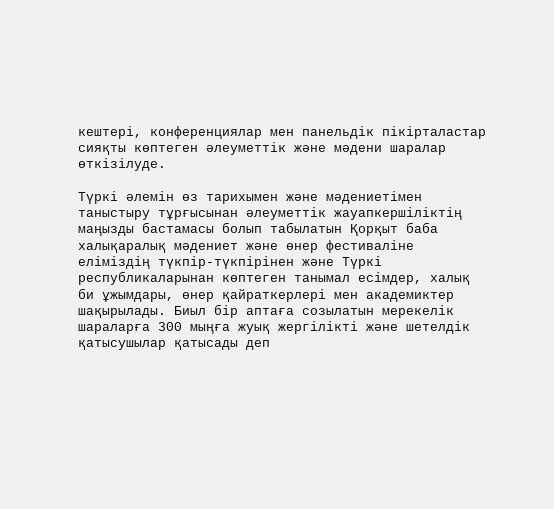кештері, конференциялар мен панельдік пікірталастар сияқты көптеген әлеуметтік және мәдени шаралар өткізілуде.

Түркі әлемін өз тарихымен және мәдениетімен таныстыру тұрғысынан әлеуметтік жауапкершіліктің маңызды бастамасы болып табылатын Қорқыт баба халықаралық мәдениет және өнер фестиваліне еліміздің түкпір-түкпірінен және Түркі республикаларынан көптеген танымал есімдер, халық би ұжымдары, өнер қайраткерлері мен академиктер шақырылады. Биыл бір аптаға созылатын мерекелік шараларға 300 мыңға жуық жергілікті және шетелдік қатысушылар қатысады деп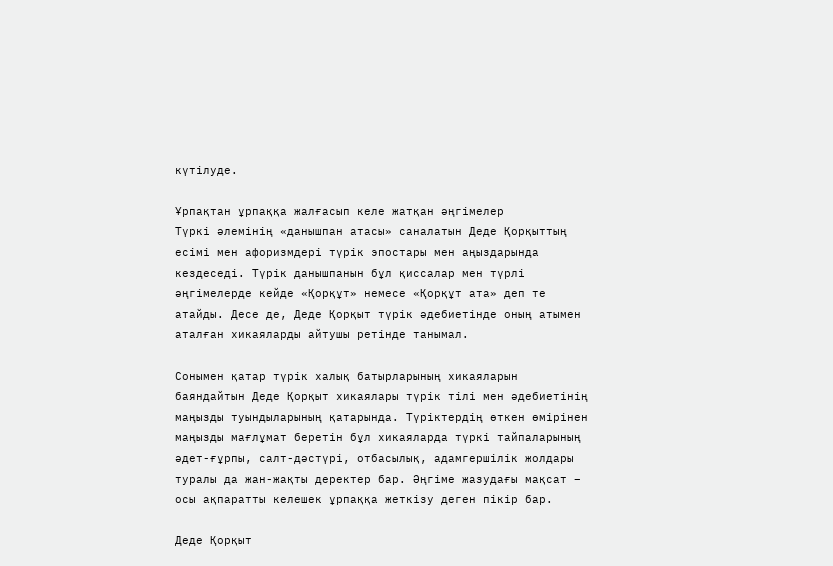күтілуде.

Ұрпақтан ұрпаққа жалғасып келе жатқан әңгімелер
Түркі әлемінің «данышпан атасы» саналатын Деде Қорқыттың есімі мен афоризмдері түрік эпостары мен аңыздарында кездеседі. Түрік данышпанын бұл қиссалар мен түрлі әңгімелерде кейде «Қорқұт» немесе «Қорқұт ата» деп те атайды. Десе де, Деде Қорқыт түрік әдебиетінде оның атымен аталған хикаяларды айтушы ретінде танымал.

Сонымен қатар түрік халық батырларының хикаяларын баяндайтын Деде Қорқыт хикаялары түрік тілі мен әдебиетінің маңызды туындыларының қатарында. Түріктердің өткен өмірінен маңызды мағлұмат беретін бұл хикаяларда түркі тайпаларының әдет-ғұрпы, салт-дәстүрі, отбасылық, адамгершілік жолдары туралы да жан-жақты деректер бар. Әңгіме жазудағы мақсат – осы ақпаратты келешек ұрпаққа жеткізу деген пікір бар.

Деде Қорқыт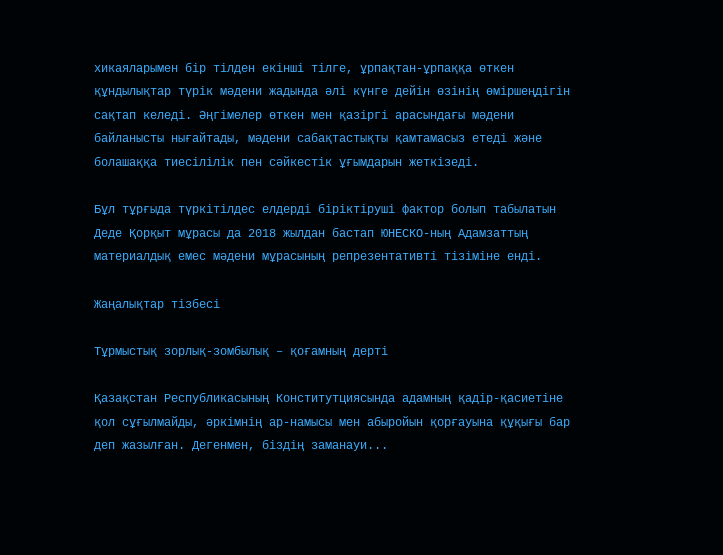хикаяларымен бір тілден екінші тілге, ұрпақтан-ұрпаққа өткен құндылықтар түрік мәдени жадында әлі күнге дейін өзінің өміршеңдігін сақтап келеді. Әңгімелер өткен мен қазіргі арасындағы мәдени байланысты нығайтады, мәдени сабақтастықты қамтамасыз етеді және болашаққа тиесілілік пен сәйкестік ұғымдарын жеткізеді.

Бұл тұрғыда түркітілдес елдерді біріктіруші фактор болып табылатын Деде Қорқыт мұрасы да 2018 жылдан бастап ЮНЕСКО-ның Адамзаттың материалдық емес мәдени мұрасының репрезентативті тізіміне енді.

Жаңалықтар тізбесі

Тұрмыстық зорлық-зомбылық – қоғамның дерті

Қазақстан Республикасының Конститутциясында адамның қадір-қасиетіне қол сұғылмайды, әркімнің ар-намысы мен абыройын қорғауына құқығы бар деп жазылған. Дегенмен, біздің заманауи...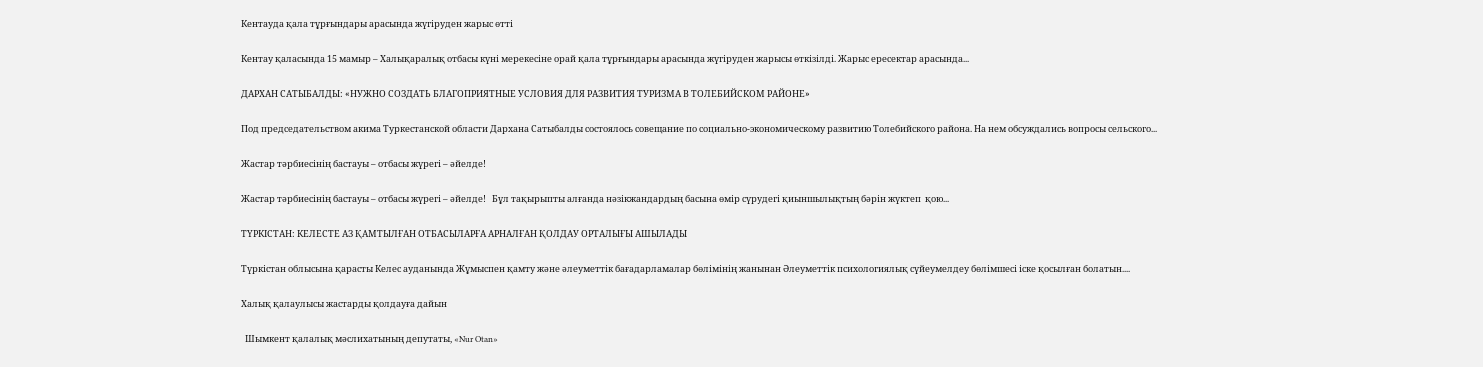Кентауда қала тұрғындары арасында жүгіруден жарыс өтті

Кентау қаласында 15 мамыр – Халықаралық отбасы күні мерекесіне орай қала тұрғындары арасында жүгіруден жарысы өткізілді. Жарыс ересектар арасында...

ДАРХАН САТЫБАЛДЫ: «НУЖНО СОЗДАТЬ БЛАГОПРИЯТНЫЕ УСЛОВИЯ ДЛЯ РАЗВИТИЯ ТУРИЗМА В ТОЛЕБИЙСКОМ РАЙОНЕ»

Под председательством акима Туркестанской области Дархана Сатыбалды состоялось совещание по социально-экономическому развитию Толебийского района. На нем обсуждались вопросы сельского...

Жастар тәрбиесінің бастауы – отбасы жүрегі – әйелде!

Жастар тәрбиесінің бастауы – отбасы жүрегі – әйелде!   Бұл тақырыпты алғанда нәзікжандардың басына өмір сүрудегі қиыншылықтың бәрін жүктеп  қою...

ТҮРКІСТАН: КЕЛЕСТЕ АЗ ҚАМТЫЛҒАН ОТБАСЫЛАРҒА АРНАЛҒАН ҚОЛДАУ ОРТАЛЫҒЫ АШЫЛАДЫ

Түркістан облысына қарасты Келес ауданында Жұмыспен қамту және әлеуметтік бағадарламалар бөлімінің жанынан Әлеуметтік психологиялық сүйеумелдеу бөлімшесі іске қосылған болатын....

Халық қалаулысы жастарды қолдауға дайын

  Шымкент қалалық мәслихатының депутаты, «Nur Otan»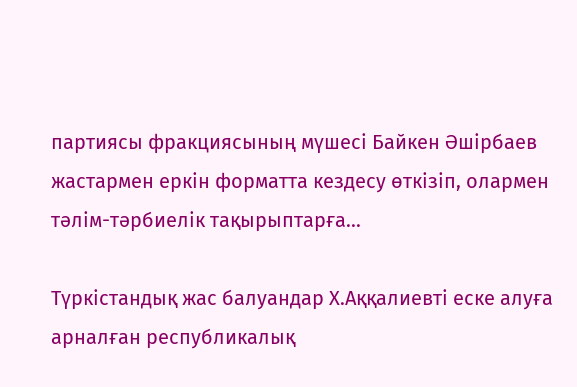партиясы фракциясының мүшесі Байкен Әшірбаев жастармен еркін форматта кездесу өткізіп, олармен тәлім-тәрбиелік тақырыптарға...

Түркістандық жас балуандар Х.Аққалиевті еске алуға арналған республикалық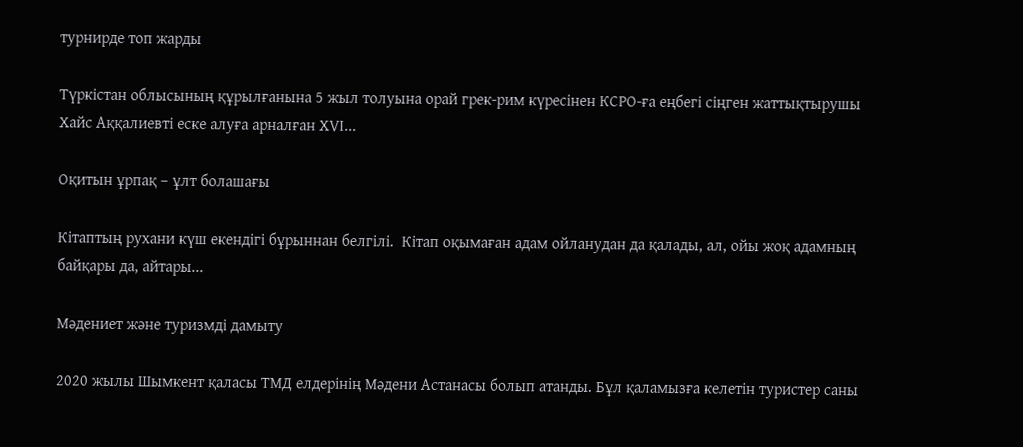турнирде топ жарды

Түркістан облысының құрылғанына 5 жыл толуына орай грек-рим күресінен КСРО-ға еңбегі сіңген жаттықтырушы Хайс Аққалиевті еске алуға арналған ХVI...

Оқитын ұрпақ – ұлт болашағы

Кітаптың рухани күш екендігі бұрыннан белгілі.  Кітап оқымаған адам ойланудан да қалады, ал, ойы жоқ адамның байқары да, айтары...

Мәдениет және туризмді дамыту

2020 жылы Шымкент қаласы ТМД елдерінің Мәдени Астанасы болып атанды. Бұл қаламызға келетін туристер саны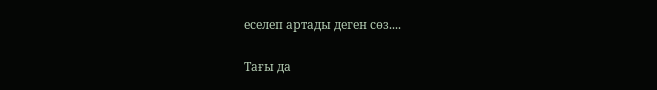еселеп артады деген сөз....

Тағы да